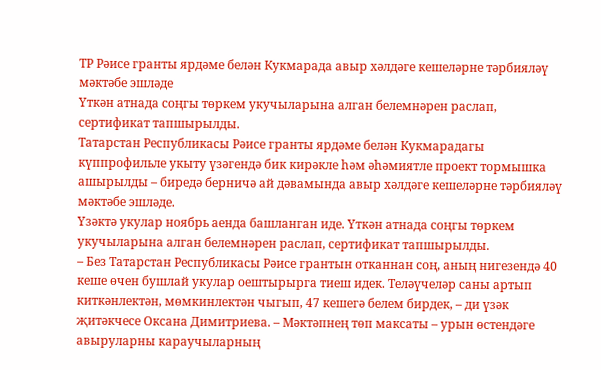ТР Рәисе гранты ярдәме белән Кукмарада авыр хәлдәге кешеләрне тәрбияләү мәктәбе эшләде
Үткән атнада соңгы төркем укучыларына алган белемнәрен раслап, сертификат тапшырылды.
Татарстан Республикасы Рәисе гранты ярдәме белән Кукмарадагы күппрофильле укыту үзәгендә бик кирәкле һәм әһәмиятле проект тормышка ашырылды – биредә берничә ай дәвамында авыр хәлдәге кешеләрне тәрбияләү мәктәбе эшләде.
Үзәктә укулар ноябрь аенда башланган иде. Үткән атнада соңгы төркем укучыларына алган белемнәрен раслап, сертификат тапшырылды.
– Без Татарстан Республикасы Рәисе грантын отканнан соң, аның нигезендә 40 кеше өчен бушлай укулар оештырырга тиеш идек. Теләүчеләр саны артып киткәнлектән, мөмкинлектән чыгып, 47 кешегә белем бирдек, – ди үзәк җитәкчесе Оксана Димитриева. – Мәктәпнең төп максаты – урын өстендәге авыруларны караучыларның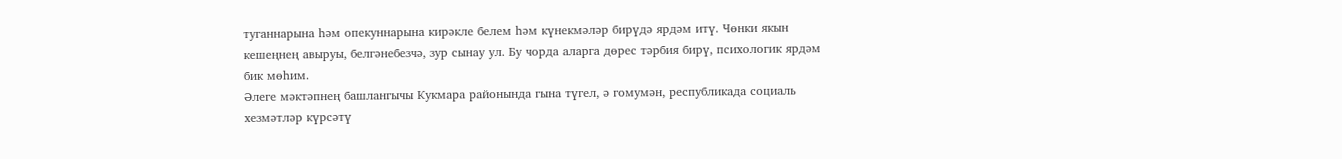туганнарына һәм опекуннарына кирәкле белем һәм күнекмәләр бирүдә ярдәм итү. Чөнки якын кешеңнең авыруы, белгәнебезчә, зур сынау ул. Бу чорда аларга дөрес тәрбия бирү, психологик ярдәм бик мөһим.
Әлеге мәктәпнең башлангычы Кукмара районында гына түгел, ә гомумән, республикада социаль хезмәтләр күрсәтү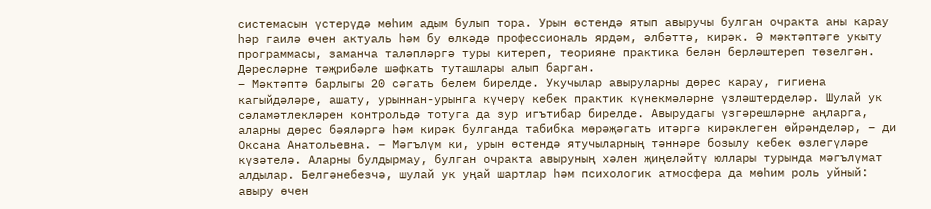системасын үстерүдә мөһим адым булып тора. Урын өстендә ятып авыручы булган очракта аны карау һәр гаилә өчен актуаль һәм бу өлкәдә профессиональ ярдәм, әлбәттә, кирәк. Ә мәктәптәге укыту программасы, заманча таләпләргә туры китереп, теорияне практика белән берләштереп төзелгән. Дәресләрне тәҗрибәле шәфкать туташлары алып барган.
– Мәктәптә барлыгы 20 сәгать белем бирелде. Укучылар авыруларны дөрес карау, гигиена кагыйдәләре, ашату, урыннан-урынга күчерү кебек практик күнекмәләрне үзләштерделәр. Шулай ук сәламәтлекләрен контрольдә тотуга да зур игътибар бирелде. Авырудагы үзгәрешләрне аңларга, аларны дөрес бәяләргә һәм кирәк булганда табибка мөрәҗәгать итәргә кирәклеген өйрәнделәр, – ди Оксана Анатольевна. – Мәгълүм ки, урын өстендә ятучыларның тәннәре бозылу кебек өзлегүләре күзәтелә. Аларны булдырмау, булган очракта авыруның хәлен җиңеләйтү юллары турында мәгълүмат алдылар. Белгәнебезчә, шулай ук уңай шартлар һәм психологик атмосфера да мөһим роль уйный: авыру өчен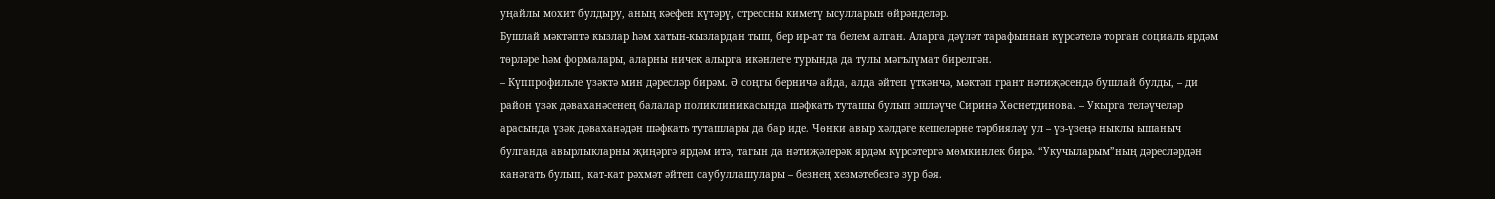уңайлы мохит булдыру, аның кәефен күтәрү, стрессны киметү ысулларын өйрәнделәр.
Бушлай мәктәптә кызлар һәм хатын-кызлардан тыш, бер ир-ат та белем алган. Аларга дәүләт тарафыннан күрсәтелә торган социаль ярдәм төрләре һәм формалары, аларны ничек алырга икәнлеге турында да тулы мәгълүмат бирелгән.
– Күппрофильле үзәктә мин дәресләр бирәм. Ә соңгы берничә айда, алда әйтеп үткәнчә, мәктәп грант нәтиҗәсендә бушлай булды, – ди район үзәк дәваханәсенең балалар поликлиникасында шәфкать туташы булып эшләүче Сиринә Хөснетдинова. – Укырга теләүчеләр арасында үзәк дәваханәдән шәфкать туташлары да бар иде. Чөнки авыр хәлдәге кешеләрне тәрбияләү ул – үз-үзеңә ныклы ышаныч булганда авырлыкларны җиңәргә ярдәм итә, тагын да нәтиҗәлерәк ярдәм күрсәтергә мөмкинлек бирә. “Укучыларым”ның дәресләрдән канәгать булып, кат-кат рәхмәт әйтеп саубуллашулары – безнең хезмәтебезгә зур бәя.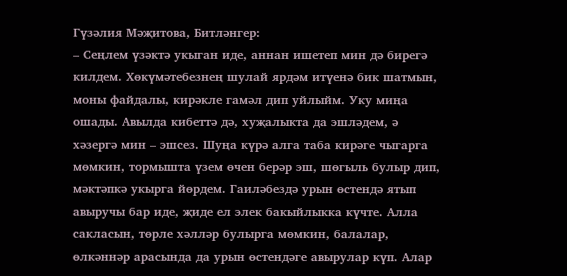Гүзәлия Мәҗитова, Битләнгер:
– Сеңлем үзәктә укыган иде, аннан ишетеп мин дә бирегә килдем. Хөкүмәтебезнең шулай ярдәм итүенә бик шатмын, моны файдалы, кирәкле гамәл дип уйлыйм. Уку миңа ошады. Авылда кибеттә дә, хуҗалыкта да эшләдем, ә хәзергә мин – эшсез. Шуңа күрә алга таба кирәге чыгарга мөмкин, тормышта үзем өчен берәр эш, шөгыль булыр дип, мәктәпкә укырга йөрдем. Гаиләбездә урын өстендә ятып авыручы бар иде, җиде ел элек бакыйлыкка күчте. Алла сакласын, төрле хәлләр булырга мөмкин, балалар, өлкәннәр арасында да урын өстендәге авырулар күп. Алар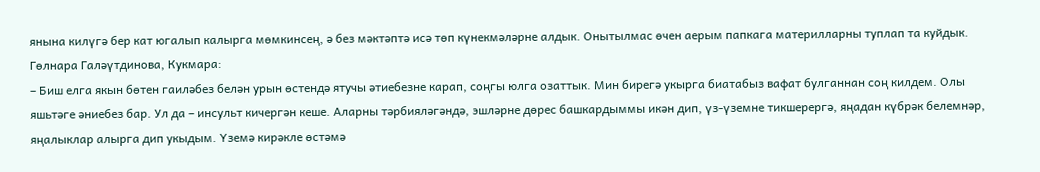янына килүгә бер кат югалып калырга мөмкинсең, ә без мәктәптә исә төп күнекмәләрне алдык. Онытылмас өчен аерым папкага материлларны туплап та куйдык.
Гөлнара Галәүтдинова, Кукмара:
– Биш елга якын бөтен гаиләбез белән урын өстендә ятучы әтиебезне карап, соңгы юлга озаттык. Мин бирегә укырга биатабыз вафат булганнан соң килдем. Олы яшьтәге әниебез бар. Ул да – инсульт кичергән кеше. Аларны тәрбияләгәндә, эшләрне дөрес башкардыммы икән дип, үз-үземне тикшерергә, яңадан күбрәк белемнәр, яңалыклар алырга дип укыдым. Үземә кирәкле өстәмә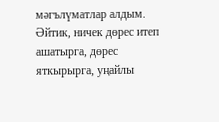мәгълүматлар алдым. Әйтик, ничек дөрес итеп ашатырга, дөрес яткырырга, уңайлы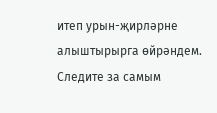итеп урын-җирләрне алыштырырга өйрәндем.
Следите за самым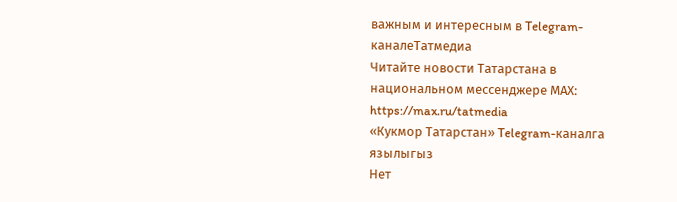важным и интересным в Telegram-каналеТатмедиа
Читайте новости Татарстана в национальном мессенджере MАХ: https://max.ru/tatmedia
«Кукмор Татарстан» Telegram-каналга язылыгыз
Нет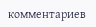комментариев